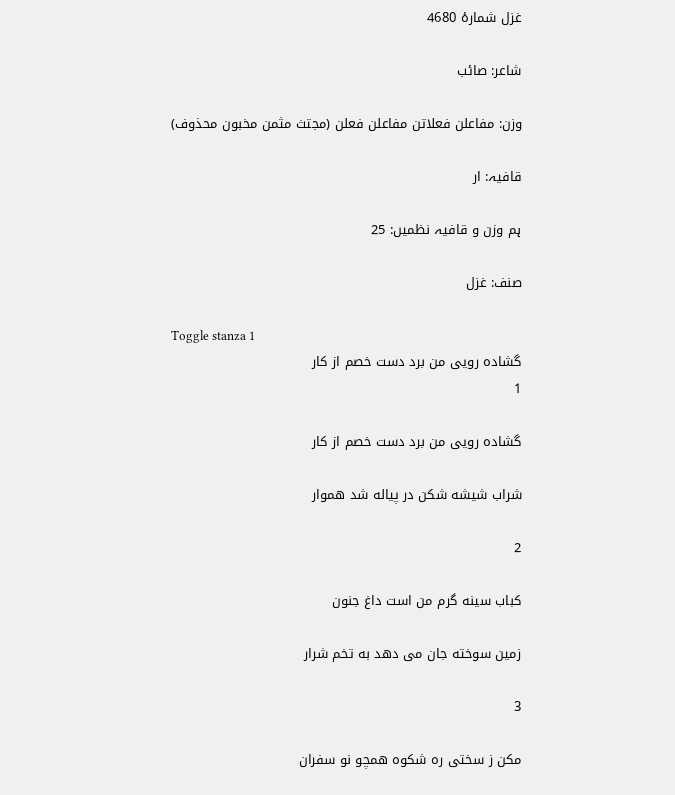غزل شمارهٔ 4680

شاعر: صائب

وزن: مفاعلن فعلاتن مفاعلن فعلن (مجتث مثمن مخبون محذوف)

قافیہ: ار

ہم وزن و قافیہ نظمیں: 25

صنف: غزل

Toggle stanza 1
گشاده رویی من برد دست خصم از کار
1

گشاده رویی من برد دست خصم از کار

شراب شیشه شکن در پیاله شد هموار

2

کباب سینه گرم من است داغ جنون

زمین سوخته جان می دهد به تخم شرار

3

مکن ز سختی ره شکوه همچو نو سفران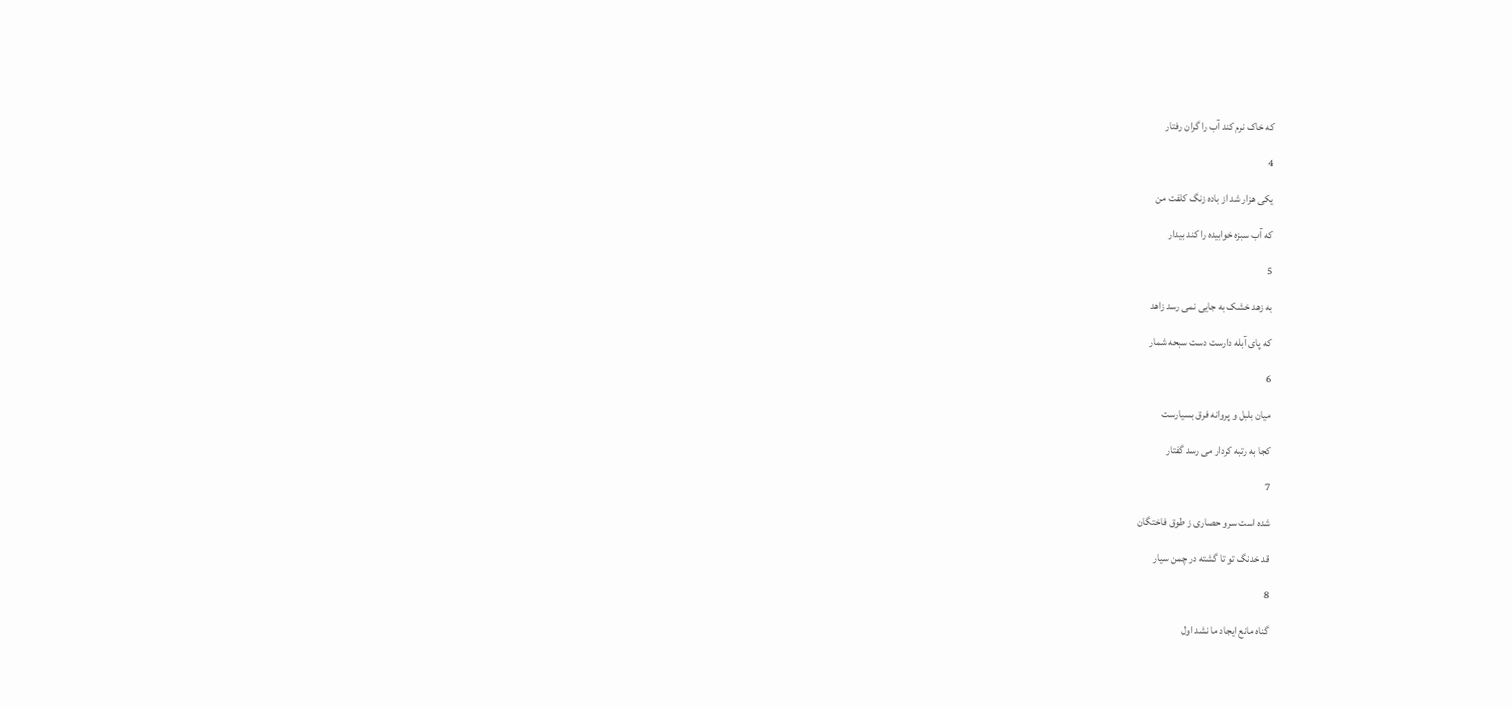که خاک نرم کند آب را گران رفتار

4

یکی هزار شد از باده زنگ کلفت من

که آب سبزه خوابیده را کند بیدار

5

به زهد خشک به جایی نمی رسد زاهد

که پای آبله دارست دست سبحه شمار

6

میان بلبل و پروانه فرق بسیارست

کجا به رتبه کردار می رسد گفتار

7

شده است سرو حصاری ز طوق فاختگان

قد خدنگ تو تا گشته در چمن سیار

8

گناه مانع ایجاد ما نشد اول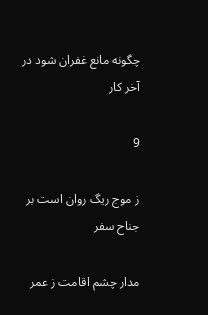چگونه مانع غفران شود در آخر کار

9

ز موج ریگ روان است بر جناح سفر

مدار چشم اقامت ز عمر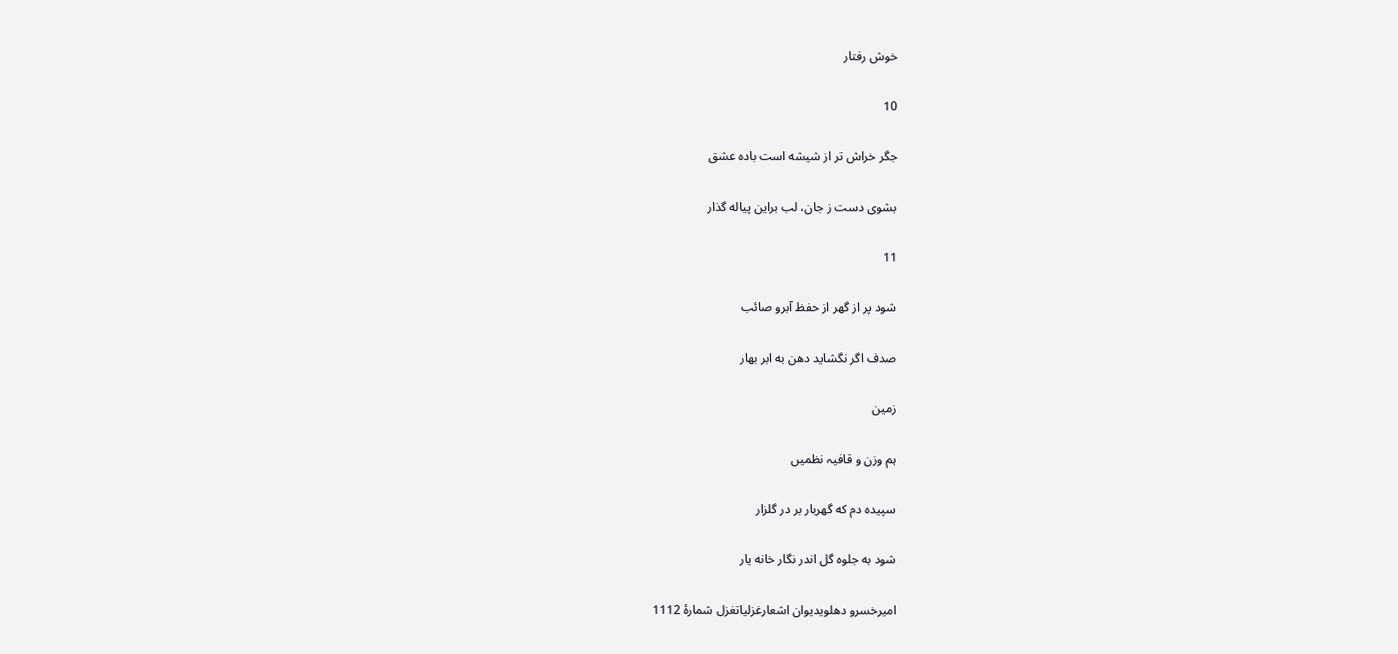خوش رفتار

10

جگر خراش تر از شیشه است باده عشق

بشوی دست ز جان، لب براین پیاله گذار

11

شود پر از گهر از حفظ آبرو صائب

صدف اگر نگشاید دهن به ابر بهار

زمین

ہم وزن و قافیہ نظمیں

سپیده دم که گهربار بر در گلزار

شود به جلوه گل اندر نگار خانه یار

امیرخسرو دهلویدیوان اشعارغزلیاتغزل شمارهٔ 1112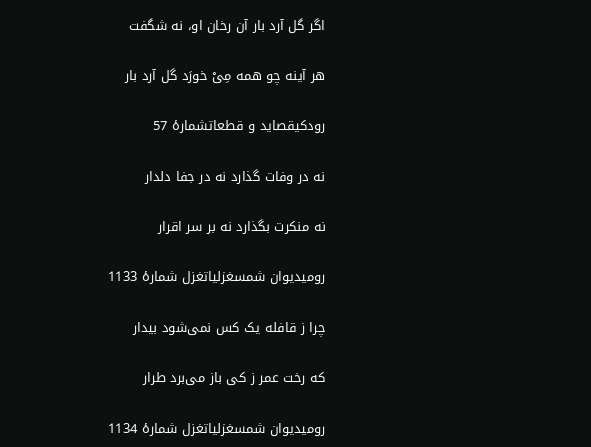اگر گل آرد بار آن رخان او، نه شگفت

هر آینه چو همه مِیْ خورَد گل آرد بار

رودکیقصاید و قطعاتشمارهٔ 57

نه در وفات گذارد نه در جفا دلدار

نه منکرت بگذارد نه بر سر اقرار

رومیدیوان شمسغزلیاتغزل شمارهٔ 1133

چرا ز قافله یک کس نمی‌شود بیدار

که رخت عمر ز کی باز می‌برد طرار

رومیدیوان شمسغزلیاتغزل شمارهٔ 1134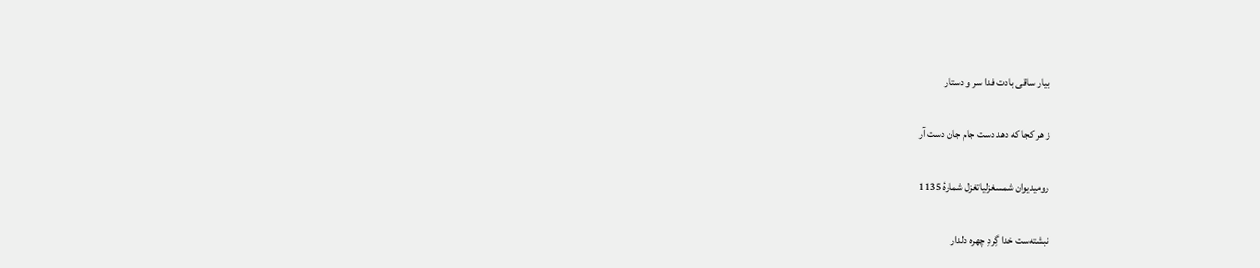بیار ساقی بادت فدا سر و دستار

ز هر کجا که دهد دست جام جان دست آر

رومیدیوان شمسغزلیاتغزل شمارهٔ 1135

نبشته‌ست خدا گِردِ چهره دلدار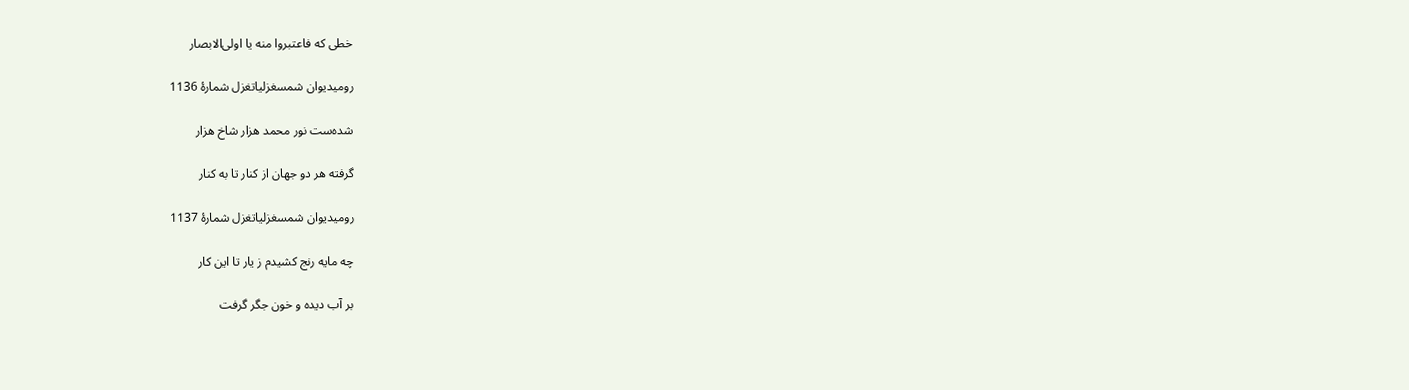خطی که فاعتبروا منه یا اولی‌الابصار

رومیدیوان شمسغزلیاتغزل شمارهٔ 1136

شده‌ست نور محمد هزار شاخ هزار

گرفته هر دو جهان از کنار تا به کنار

رومیدیوان شمسغزلیاتغزل شمارهٔ 1137

چه مایه رنج کشیدم ز یار تا این کار

بر آب دیده و خون جگر گرفت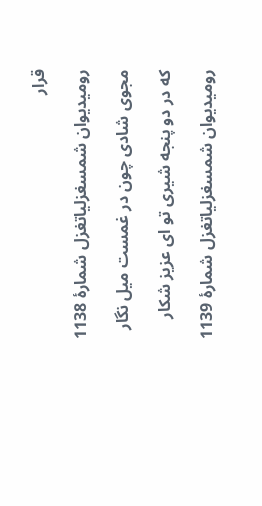قرار

رومیدیوان شمسغزلیاتغزل شمارهٔ 1138

مجوی شادی چون در غمست میل نگار

که در دو پنجه شیری تو ای عزیز شکار

رومیدیوان شمسغزلیاتغزل شمارهٔ 1139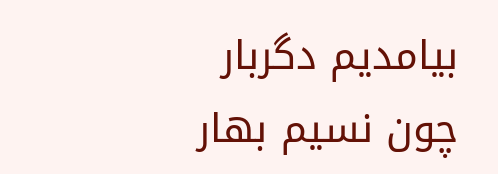بیامدیم دگربار چون نسیم بهار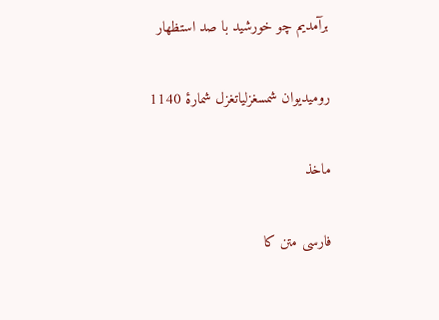برآمدیم چو خورشید با صد استظهار

رومیدیوان شمسغزلیاتغزل شمارهٔ 1140

ماخذ

فارسی متن کا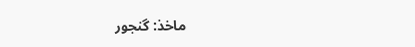ماخذ: گنجور